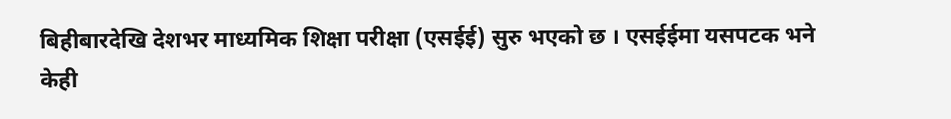बिहीबारदेखि देशभर माध्यमिक शिक्षा परीक्षा (एसईई) सुरु भएको छ । एसईईमा यसपटक भने केही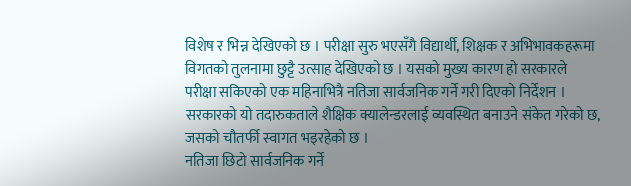विशेष र भिन्न देखिएको छ । परीक्षा सुरु भएसँगै विद्यार्थी, शिक्षक र अभिभावकहरूमा विगतको तुलनामा छुट्टै उत्साह देखिएको छ । यसको मुख्य कारण हो सरकारले परीक्षा सकिएको एक महिनाभित्रै नतिजा सार्वजनिक गर्ने गरी दिएको निर्देशन । सरकारको यो तदारुकताले शैक्षिक क्यालेन्डरलाई व्यवस्थित बनाउने संकेत गरेको छ, जसको चौतर्फी स्वागत भइरहेको छ ।
नतिजा छिटो सार्वजनिक गर्ने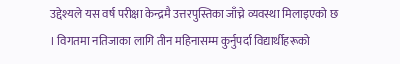उद्देश्यले यस वर्ष परीक्षा केन्द्रमै उत्तरपुस्तिका जाँच्ने व्यवस्था मिलाइएको छ । विगतमा नतिजाका लागि तीन महिनासम्म कुर्नुपर्दा विद्यार्थीहरूको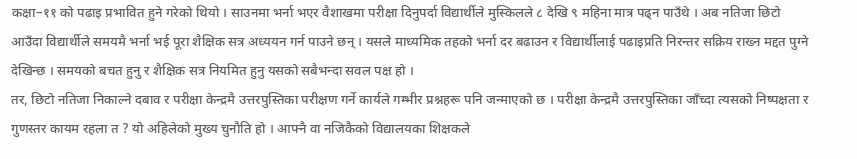कक्षा–११ को पढाइ प्रभावित हुने गरेको थियो । साउनमा भर्ना भएर वैशाखमा परीक्षा दिनुपर्दा विद्यार्थीले मुस्किलले ८ देखि ९ महिना मात्र पढ्न पाउँथे । अब नतिजा छिटो आउँदा विद्यार्थीले समयमै भर्ना भई पूरा शैक्षिक सत्र अध्ययन गर्न पाउने छन् । यसले माध्यमिक तहको भर्ना दर बढाउन र विद्यार्थीलाई पढाइप्रति निरन्तर सक्रिय राख्न मद्दत पुग्ने देखिन्छ । समयको बचत हुनु र शैक्षिक सत्र नियमित हुनु यसको सबैभन्दा सवल पक्ष हो ।
तर, छिटो नतिजा निकाल्ने दबाव र परीक्षा केन्द्रमै उत्तरपुस्तिका परीक्षण गर्ने कार्यले गम्भीर प्रश्नहरू पनि जन्माएको छ । परीक्षा केन्द्रमै उत्तरपुस्तिका जाँच्दा त्यसको निष्पक्षता र गुणस्तर कायम रहला त ? यो अहिलेको मुख्य चुनौति हो । आफ्नै वा नजिकैको विद्यालयका शिक्षकले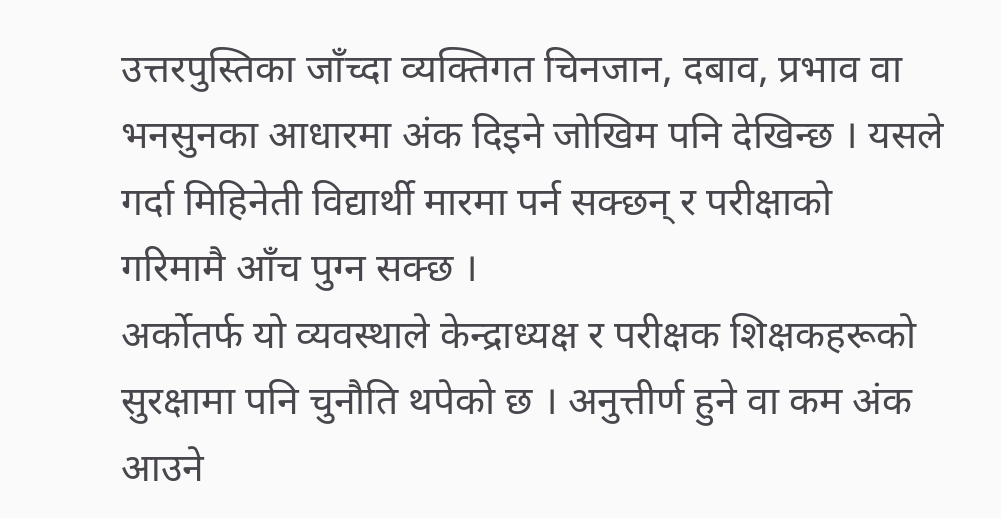उत्तरपुस्तिका जाँच्दा व्यक्तिगत चिनजान, दबाव, प्रभाव वा भनसुनका आधारमा अंक दिइने जोखिम पनि देखिन्छ । यसले गर्दा मिहिनेती विद्यार्थी मारमा पर्न सक्छन् र परीक्षाको गरिमामै आँच पुग्न सक्छ ।
अर्कोतर्फ यो व्यवस्थाले केन्द्राध्यक्ष र परीक्षक शिक्षकहरूको सुरक्षामा पनि चुनौति थपेको छ । अनुत्तीर्ण हुने वा कम अंक आउने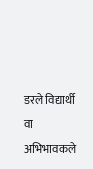डरले विद्यार्थी वा अभिभावकले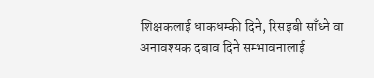शिक्षकलाई धाकधम्की दिने, रिसइबी साँध्ने वा अनावश्यक दबाव दिने सम्भावनालाई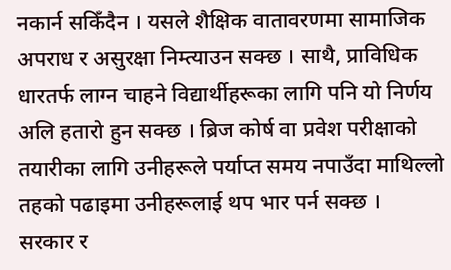नकार्न सकिँदैन । यसले शैक्षिक वातावरणमा सामाजिक अपराध र असुरक्षा निम्त्याउन सक्छ । साथै, प्राविधिक धारतर्फ लाग्न चाहने विद्यार्थीहरूका लागि पनि यो निर्णय अलि हतारो हुन सक्छ । ब्रिज कोर्ष वा प्रवेश परीक्षाको तयारीका लागि उनीहरूले पर्याप्त समय नपाउँदा माथिल्लो तहको पढाइमा उनीहरूलाई थप भार पर्न सक्छ ।
सरकार र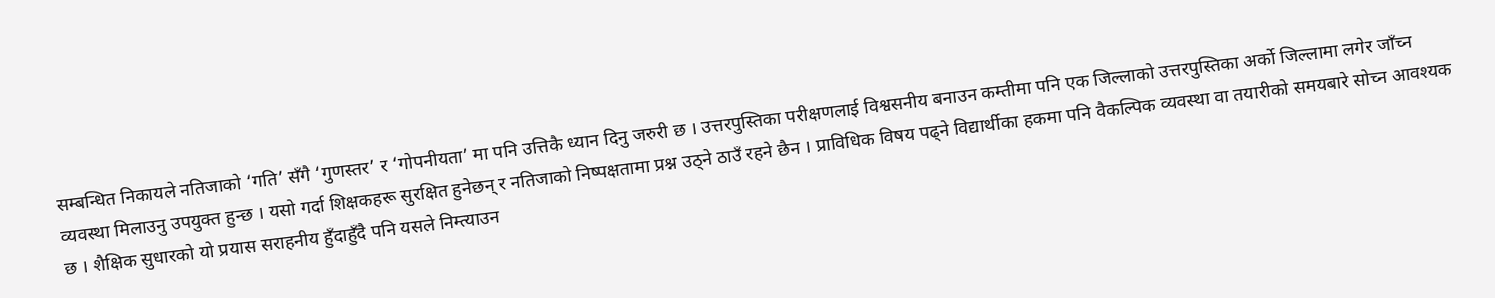सम्बन्धित निकायले नतिजाको ‘गति’ सँगै ‘गुणस्तर’ र ‘गोपनीयता’ मा पनि उत्तिकै ध्यान दिनु जरुरी छ । उत्तरपुस्तिका परीक्षणलाई विश्वसनीय बनाउन कम्तीमा पनि एक जिल्लाको उत्तरपुस्तिका अर्को जिल्लामा लगेर जाँच्न व्यवस्था मिलाउनु उपयुक्त हुन्छ । यसो गर्दा शिक्षकहरू सुरक्षित हुनेछन् र नतिजाको निष्पक्षतामा प्रश्न उठ्ने ठाउँ रहने छैन । प्राविधिक विषय पढ्ने विद्यार्थीका हकमा पनि वैकल्पिक व्यवस्था वा तयारीको समयबारे सोच्न आवश्यक छ । शैक्षिक सुधारको यो प्रयास सराहनीय हुँदाहुँदै पनि यसले निम्त्याउन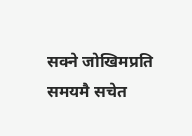सक्ने जोखिमप्रति समयमै सचेत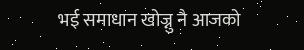भई समाधान खोज्नु नै आजको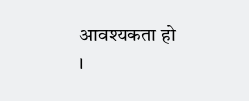आवश्यकता हो ।